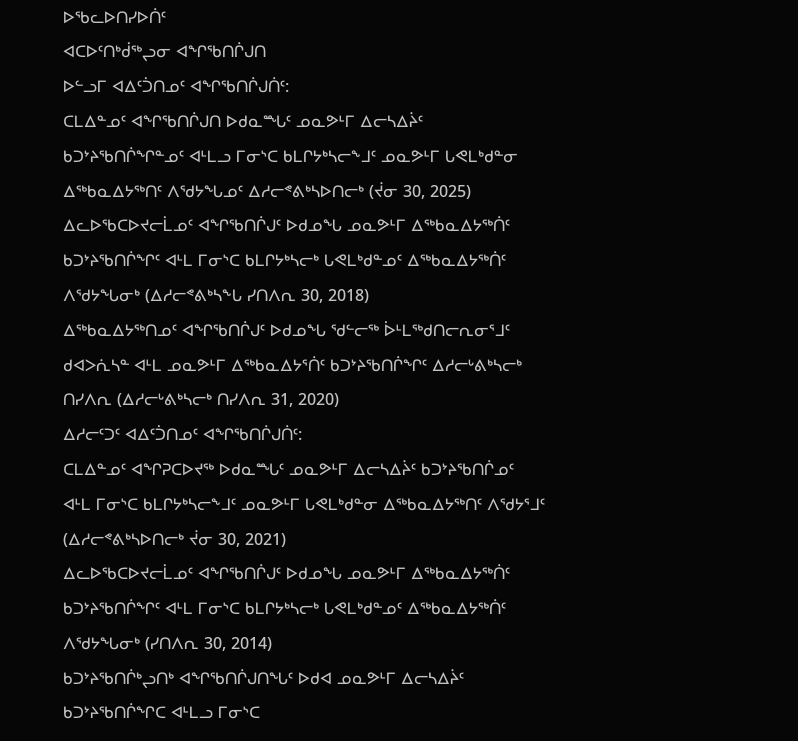ᐅᖃᓚᐅᑎᓯᐅᑏᑦ
ᐊᑕᐅᑦᑎᒃᑰᖅᖢᓂ ᐊᖏᖃᑎᒌᒍᑎ
ᐅᓪᓗᒥ ᐊᐃᑦᑑᑎᓄᑦ ᐊᖏᖃᑎᒌᒍᑏᑦ:
ᑕᒪᐃᓐᓄᑦ ᐊᖏᖃᑎᒌᒍᑎ ᐅᑯᓇᙵᑦ ᓄᓇᕗᒻᒥ ᐃᓕᓴᐃᔩᑦ ᑲᑐᔾᔨᖃᑎᒌᖏᓐᓄᑦ ᐊᒻᒪᓗ ᒥᓂᔅᑕ ᑲᒪᒋᔭᒃᓴᓕᖕᒧᑦ ᓄᓇᕗᒻᒥ ᒐᕙᒪᒃᑯᓐᓂ ᐃᖅᑲᓇᐃᔭᖅᑎᑦ ᐱᖁᔭᖓᓄᑦ ᐃᓱᓕᕝᕕᒃᓴᐅᑎᓕᒃ (ᔫᓂ 30, 2025)
ᐃᓚᐅᖃᑕᐅᔪᓕᒫᓄᑦ ᐊᖏᖃᑎᒌᒍᑦ ᐅᑯᓄᖓ ᓄᓇᕗᒻᒥ ᐃᖅᑲᓇᐃᔭᖅᑏᑦ ᑲᑐᔾᔨᖃᑎᒌᖏᑦ ᐊᒻᒪ ᒥᓂᔅᑕ ᑲᒪᒋᔭᒃᓴᓕᒃ ᒐᕙᒪᒃᑯᓐᓄᑦ ᐃᖅᑲᓇᐃᔭᖅᑏᑦ ᐱᖁᔭᖓᓂᒃ (ᐃᓱᓕᕝᕕᒃᓴᖕᒐ ᓯᑎᐱᕆ 30, 2018)
ᐃᖅᑲᓇᐃᔭᖅᑎᓄᑦ ᐊᖏᖃᑎᒌᒍᑦ ᐅᑯᓄᖓ ᖁᓪᓕᖅ ᐆᒻᒪᖅᑯᑎᓕᕆᓂᕐᒧᑦ ᑯᐊᐳᕇᓴᓐ ᐊᒻᒪ ᓄᓇᕗᒻᒥ ᐃᖅᑲᓇᐃᔭᕐᑏᑦ ᑲᑐᔾᔨᖃᑎᒌᖏᑦ ᐃᓱᓕᒡᕕᒃᓴᓕᒃ ᑎᓯᐱᕆ (ᐃᓱᓕᒡᕕᒃᓴᓕᒃ ᑎᓯᐱᕆ 31, 2020)
ᐃᓱᓕᑦᑐᑦ ᐊᐃᑦᑑᑎᓄᑦ ᐊᖏᖃᑎᒌᒍᑏᑦ:
ᑕᒪᐃᓐᓄᑦ ᐊᖏᕈᑕᐅᔪᖅ ᐅᑯᓇᙵᑦ ᓄᓇᕗᒻᒥ ᐃᓕᓴᐃᔩᑦ ᑲᑐᔾᔨᖃᑎᒌᓄᑦ ᐊᒻᒪ ᒥᓂᔅᑕ ᑲᒪᒋᔭᒃᓴᓕᖕᒧᑦ ᓄᓇᕗᒻᒥ ᒐᕙᒪᒃᑯᓐᓂ ᐃᖅᑲᓇᐃᔭᖅᑎᑦ ᐱᖁᔭᕐᒧᑦ (ᐃᓱᓕᕝᕕᒃᓴᐅᑎᓕᒃ ᔫᓂ 30, 2021)
ᐃᓚᐅᖃᑕᐅᔪᓕᒫᓄᑦ ᐊᖏᖃᑎᒌᒍᑦ ᐅᑯᓄᖓ ᓄᓇᕗᒻᒥ ᐃᖅᑲᓇᐃᔭᖅᑏᑦ ᑲᑐᔾᔨᖃᑎᒌᖏᑦ ᐊᒻᒪ ᒥᓂᔅᑕ ᑲᒪᒋᔭᒃᓴᓕᒃ ᒐᕙᒪᒃᑯᓐᓄᑦ ᐃᖅᑲᓇᐃᔭᖅᑏᑦ ᐱᖁᔭᖓᓂᒃ (ᓯᑎᐱᕆ 30, 2014)
ᑲᑐᔾᔨᖃᑎᒌᒃᖢᑎᒃ ᐊᖏᖃᑎᒌᒍᑎᖓᑦ ᐅᑯᐊ ᓄᓇᕗᒻᒥ ᐃᓕᓴᐃᔩᑦ ᑲᑐᔾᔨᖃᑎᒌᖏᑕ ᐊᒻᒪᓗ ᒥᓂᔅᑕ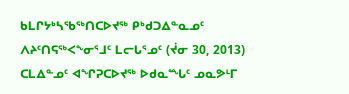ᑲᒪᒋᔭᒃᓴᖃᖅᑎᑕᐅᔪᖅ ᑭᒃᑯᑐᐃᓐᓇᓄᑦ ᐱᔨᑦᑎᕋᖅᐸᖕᓂᕐᒧᑦ ᒪᓕᒐᕐᓄᑦ (ᔫᓂ 30, 2013)
ᑕᒪᐃᓐᓄᑦ ᐊᖏᕈᑕᐅᔪᖅ ᐅᑯᓇᙵᑦ ᓄᓇᕗᒻᒥ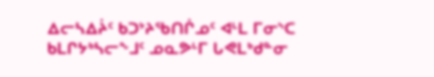ᐃᓕᓴᐃᔩᑦ ᑲᑐᔾᔨᖃᑎᒌᓄᑦ ᐊᒻᒪ ᒥᓂᔅᑕ ᑲᒪᒋᔭᒃᓴᓕᖕᒧᑦ ᓄᓇᕗᒻᒥ ᒐᕙᒪᒃᑯᓐᓂ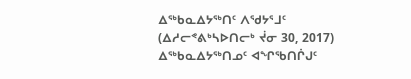ᐃᖅᑲᓇᐃᔭᖅᑎᑦ ᐱᖁᔭᕐᒧᑦ (ᐃᓱᓕᕝᕕᒃᓴᐅᑎᓕᒃ ᔫᓂ 30, 2017)
ᐃᖅᑲᓇᐃᔭᖅᑎᓄᑦ ᐊᖏᖃᑎᒌᒍᑦ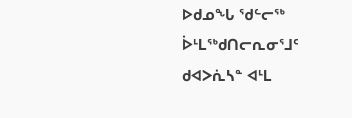ᐅᑯᓄᖓ ᖁᓪᓕᖅ ᐆᒻᒪᖅᑯᑎᓕᕆᓂᕐᒧᑦ ᑯᐊᐳᕇᓴᓐ ᐊᒻᒪ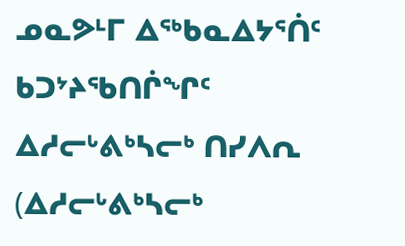ᓄᓇᕗᒻᒥ ᐃᖅᑲᓇᐃᔭᕐᑏᑦ ᑲᑐᔾᔨᖃᑎᒌᖏᑦ ᐃᓱᓕᒡᕕᒃᓴᓕᒃ ᑎᓯᐱᕆ (ᐃᓱᓕᒡᕕᒃᓴᓕᒃ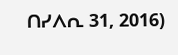ᑎᓯᐱᕆ 31, 2016)